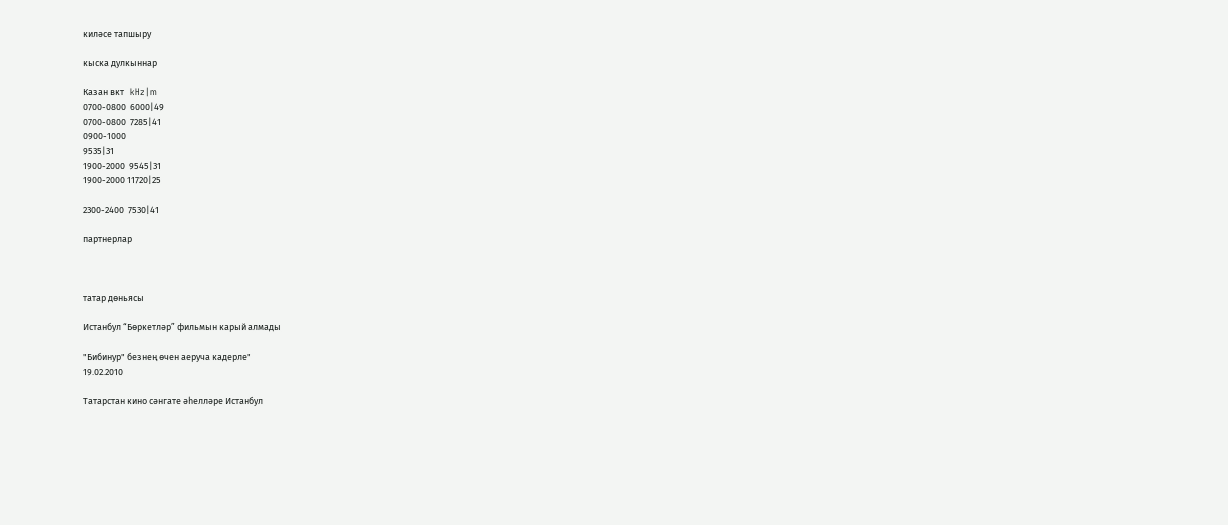киләсе тапшыру

кыска дулкыннар

Казан вкт   kHz|m
0700-0800  6000|49
0700-0800  7285|41
0900-1000
9535|31
1900-2000  9545|31
1900-2000 11720|25

2300-2400  7530|41

партнерлар



татар дөньясы

Истанбул “Бөркетләр” фильмын карый алмады

"Бибинур" безнең өчен аеруча кадерле"
19.02.2010

Татарстан кино сәнгате әһелләре Истанбул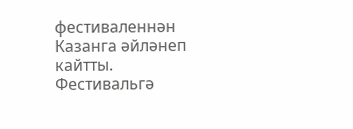фестиваленнән Казанга әйләнеп кайтты. Фестивальгә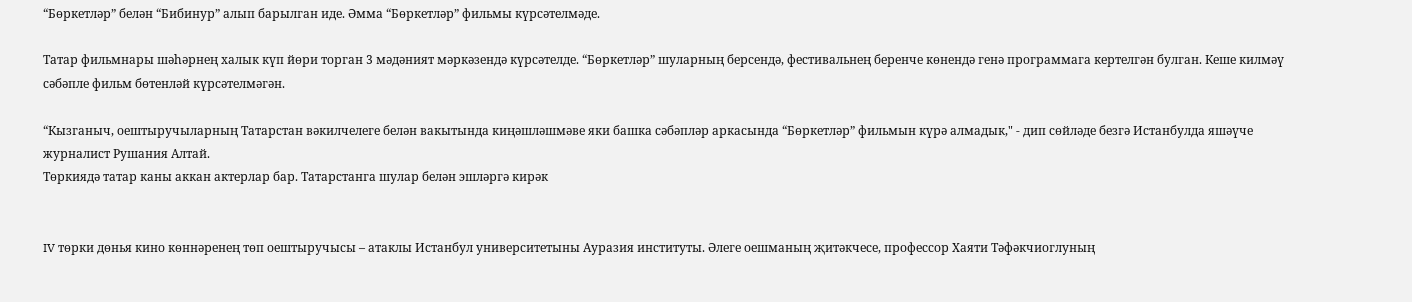“Бөркетләр” белән “Бибинур” алып барылган иде. Әмма “Бөркетләр” фильмы күрсәтелмәде.

Татар фильмнары шәһәрнең халык күп йөри торган 3 мәдәният мәркәзендә күрсәтелде. “Бөркетләр” шуларның берсендә, фестивальнең беренче көнендә генә программага кертелгән булган. Кеше килмәү сәбәпле фильм бөтенләй күрсәтелмәгән.

“Кызганыч, оештыручыларның Татарстан вәкилчелеге белән вакытында киңәшләшмәве яки башка сәбәпләр аркасында “Бөркетләр” фильмын күрә алмадык," - дип сөйләде безгә Истанбулда яшәүче журналист Рушания Алтай.
Төркиядә татар каны аккан актерлар бар. Татарстанга шулар белән эшләргә кирәк


IV төрки дөнья кино көннәренең төп оештыручысы – атаклы Истанбул университетыны Ауразия институты. Әлеге оешманың җитәкчесе, профессор Хаяти Тәфәкчиоглуның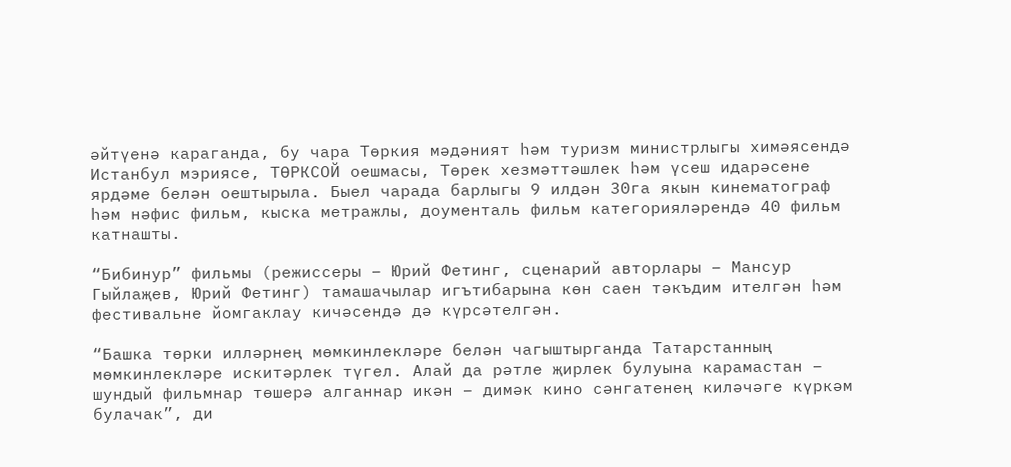әйтүенә караганда, бу чара Төркия мәдәният һәм туризм министрлыгы химәясендә Истанбул мэриясе, ТӨРКСОЙ оешмасы, Төрек хезмәттәшлек һәм үсеш идарәсене ярдәме белән оештырыла. Быел чарада барлыгы 9 илдән 30га якын кинематограф һәм нәфис фильм, кыска метражлы, доументаль фильм категорияләрендә 40 фильм катнашты.

“Бибинур” фильмы (режиссеры – Юрий Фетинг, сценарий авторлары – Мансур Гыйлаҗев, Юрий Фетинг) тамашачылар игътибарына көн саен тәкъдим ителгән һәм фестивальне йомгаклау кичәсендә дә күрсәтелгән.

“Башка төрки илләрнең мөмкинлекләре белән чагыштырганда Татарстанның мөмкинлекләре искитәрлек түгел. Алай да рәтле җирлек булуына карамастан – шундый фильмнар төшерә алганнар икән – димәк кино сәнгатенең киләчәге күркәм булачак”, ди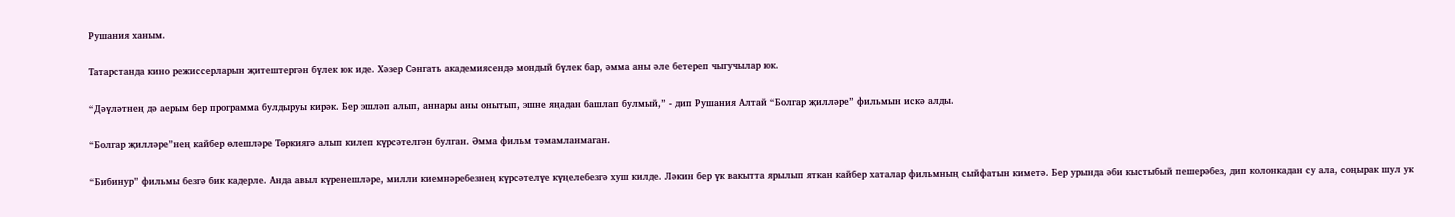Рушания ханым.

Татарстанда кино режиссерларын җитештергән бүлек юк иде. Хәзер Сәнгать академиясендә мондый бүлек бар, әмма аны әле бетереп чыгучылар юк.

“Дәүләтнең дә аерым бер программа булдыруы кирәк. Бер эшләп алып, аннары аны онытып, эшне яңадан башлап булмый,” - дип Рушания Алтай “Болгар җилләре” фильмын искә алды.

“Болгар җилләре”нең кайбер өлешләре Төркиягә алып килеп күрсәтелгән булган. Әмма фильм тәмамланмаган.

“Бибинур” фильмы безгә бик кадерле. Анда авыл күренешләре, милли киемнәребезнең күрсәтелүе күңелебезгә хуш килде. Ләкин бер үк вакытта ярылып яткан кайбер хаталар фильмның сыйфатын киметә. Бер урында әби кыстыбый пешерәбез, дип колонкадан су ала, соңырак шул ук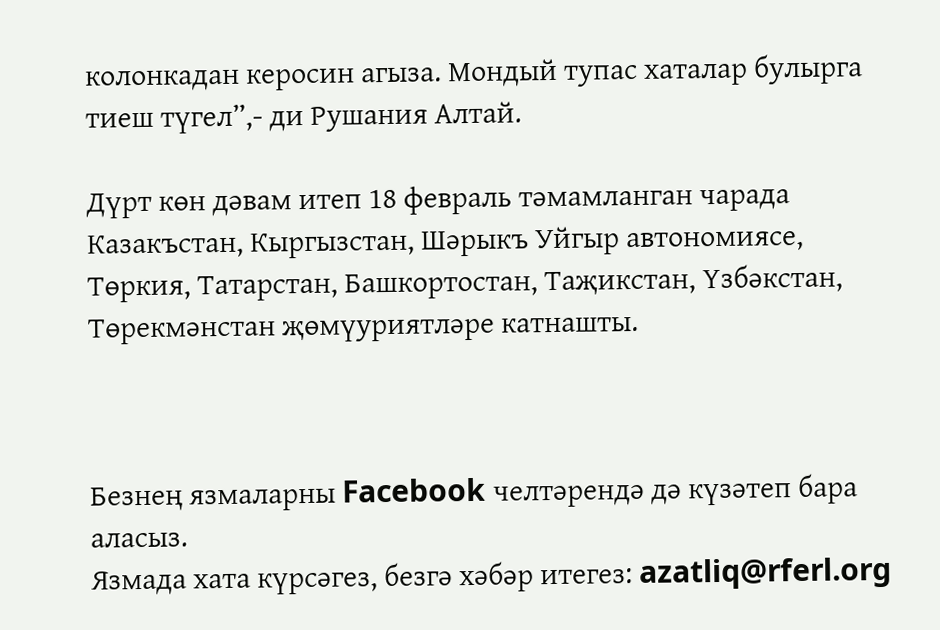колонкадан керосин агыза. Мондый тупас хаталар булырга тиеш түгел”,- ди Рушания Алтай.

Дүрт көн дәвам итеп 18 февраль тәмамланган чарада Казакъстан, Кыргызстан, Шәрыкъ Уйгыр автономиясе, Төркия, Татарстан, Башкортостан, Таҗикстан, Үзбәкстан, Төрекмәнстан җөмүуриятләре катнашты.



Безнең язмаларны Facebook челтәрендә дә күзәтеп бара аласыз.
Язмада хата күрсәгез, безгә хәбәр итегез: azatliq@rferl.org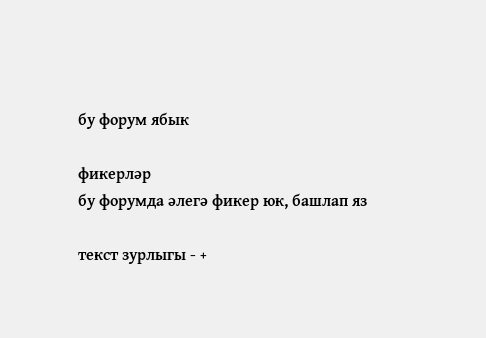бу форум ябык

фикерләр
бу форумда әлегә фикер юк, башлап яз

текст зурлыгы - +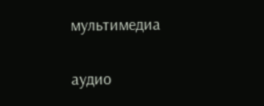мультимедиа

аудио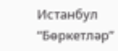Истанбул “Бөркетләр”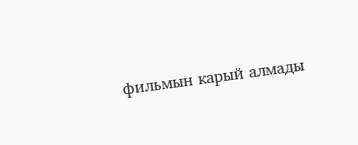фильмын карый алмады